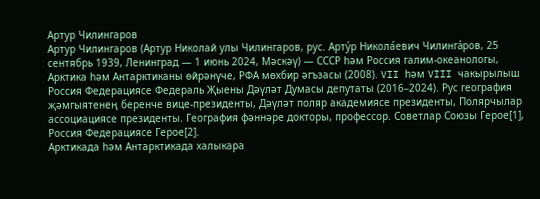Артур Чилингаров
Артур Чилингаров (Артур Николай улы Чилингаров, рус. Арту́р Никола́евич Чилинга́ров, 25 сентябрь 1939, Ленинград — 1 июнь 2024, Мәскәү) — СССР һәм Россия галим-океанологы, Арктика һәм Антарктиканы өйрәнүче, РФА мөхбир әгъзасы (2008). VII һәм VIII чакырылыш Россия Федерациясе Федераль Җыены Дәүләт Думасы депутаты (2016–2024). Рус география җәмгыятенең беренче вице-президенты, Дәүләт поляр академиясе президенты, Полярчылар ассоциациясе президенты. География фәннәре докторы, профессор. Советлар Союзы Герое[1], Россия Федерациясе Герое[2].
Арктикада һәм Антарктикада халыкара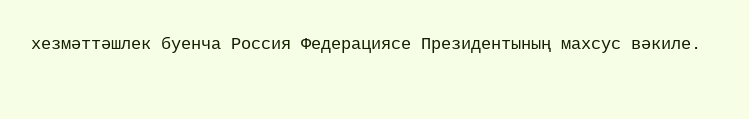хезмәттәшлек буенча Россия Федерациясе Президентының махсус вәкиле.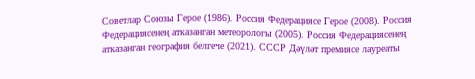Советлар Союзы Герое (1986). Россия Федерациясе Герое (2008). Россия Федерациясенең атказанган метеорологы (2005). Россия Федерациясенең атказанган география белгече (2021). СССР Дәүләт премиясе лауреаты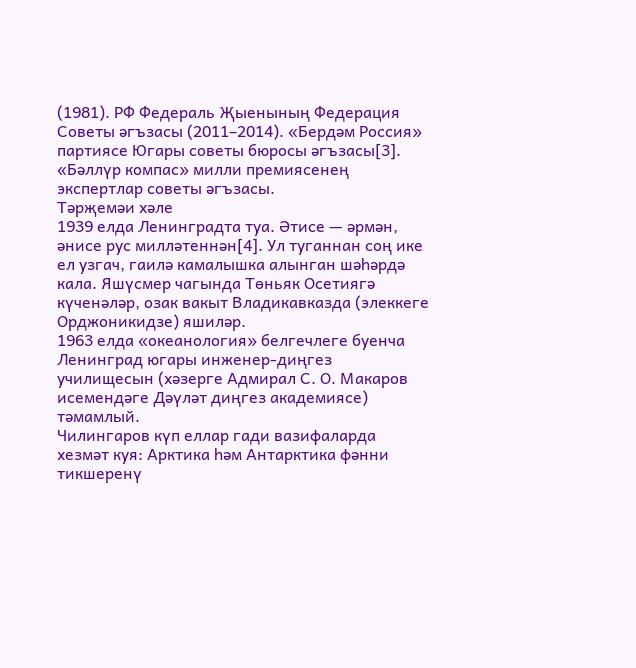(1981). РФ Федераль Җыенының Федерация Советы әгъзасы (2011–2014). «Бердәм Россия» партиясе Югары советы бюросы әгъзасы[3]. «Бәллүр компас» милли премиясенең экспертлар советы әгъзасы.
Тәрҗемәи хәле
1939 елда Ленинградта туа. Әтисе — әрмән, әнисе рус милләтеннән[4]. Ул туганнан соң ике ел узгач, гаилә камалышка алынган шәһәрдә кала. Яшүсмер чагында Төньяк Осетиягә күченәләр, озак вакыт Владикавказда (элеккеге Орджоникидзе) яшиләр.
1963 елда «океанология» белгечлеге буенча Ленинград югары инженер-диңгез училищесын (хәзерге Адмирал С. О. Макаров исемендәге Дәүләт диңгез академиясе) тәмамлый.
Чилингаров күп еллар гади вазифаларда хезмәт куя: Арктика һәм Антарктика фәнни тикшеренү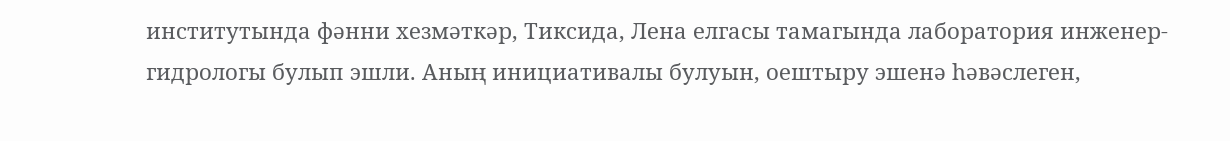институтында фәнни хезмәткәр, Тиксида, Лена елгасы тамагында лаборатория инженер-гидрологы булып эшли. Аның инициативалы булуын, оештыру эшенә һәвәслеген,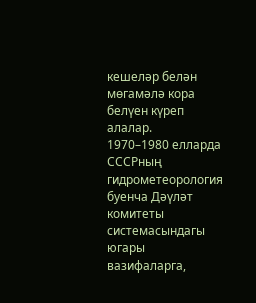кешеләр белән мөгамәлә кора белүен күреп алалар.
1970–1980 елларда СССРның гидрометеорология буенча Дәүләт комитеты системасындагы югары вазифаларга,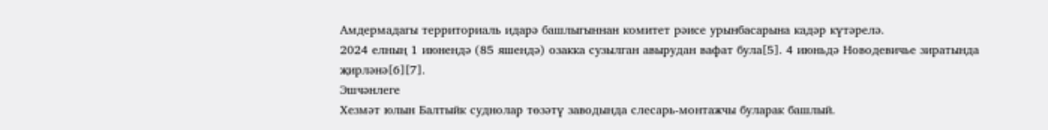Амдермадагы территориаль идарә башлыгыннан комитет рәисе урынбасарына кадәр күтәрелә.
2024 елның 1 июнендә (85 яшендә) озакка сузылган авырудан вафат була[5]. 4 июньдә Новодевичье зиратында җирләнә[6][7].
Эшчәнлеге
Хезмәт юлын Балтыйк суднолар төзәтү заводында слесарь-монтажчы буларак башлый.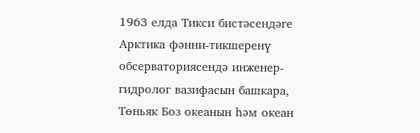1963 елда Тикси бистәсендәге Арктика фәнни-тикшеренү обсерваториясендә инженер-гидролог вазифасын башкара, Төньяк Боз океанын һәм океан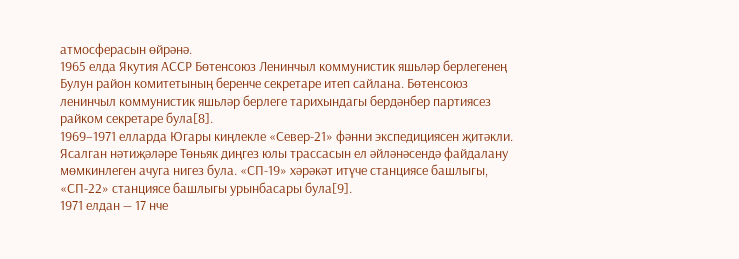атмосферасын өйрәнә.
1965 елда Якутия АССР Бөтенсоюз Ленинчыл коммунистик яшьләр берлегенең Булун район комитетының беренче секретаре итеп сайлана. Бөтенсоюз ленинчыл коммунистик яшьләр берлеге тарихындагы бердәнбер партиясез райком секретаре була[8].
1969–1971 елларда Югары киңлекле «Север-21» фәнни экспедициясен җитәкли. Ясалган нәтиҗәләре Төньяк диңгез юлы трассасын ел әйләнәсендә файдалану мөмкинлеген ачуга нигез була. «СП-19» хәрәкәт итүче станциясе башлыгы, «СП-22» станциясе башлыгы урынбасары була[9].
1971 елдан — 17 нче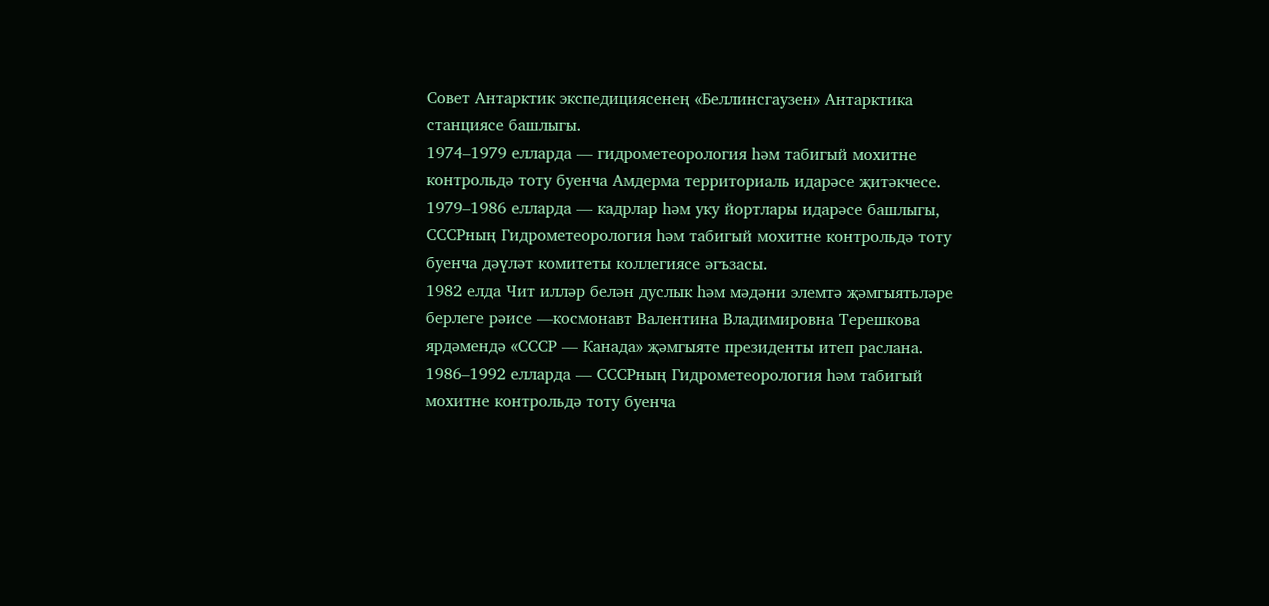Совет Антарктик экспедициясенең «Беллинсгаузен» Антарктика станциясе башлыгы.
1974–1979 елларда — гидрометеорология һәм табигый мохитне контрольдә тоту буенча Амдерма территориаль идарәсе җитәкчесе.
1979–1986 елларда — кадрлар һәм уку йортлары идарәсе башлыгы, СССРның Гидрометеорология һәм табигый мохитне контрольдә тоту буенча дәүләт комитеты коллегиясе әгъзасы.
1982 елда Чит илләр белән дуслык һәм мәдәни элемтә җәмгыятьләре берлеге рәисе —космонавт Валентина Владимировна Терешкова ярдәмендә «СССР — Канада» җәмгыяте президенты итеп раслана.
1986–1992 елларда — СССРның Гидрометеорология һәм табигый мохитне контрольдә тоту буенча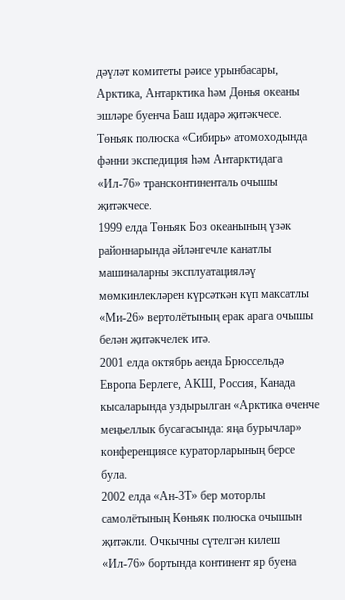дәүләт комитеты рәисе урынбасары, Арктика, Антарктика һәм Дөнья океаны эшләре буенча Баш идарә җитәкчесе. Төньяк полюска «Сибирь» атомоходында фәнни экспедиция һәм Антарктидага «Ил-76» трансконтиненталь очышы җитәкчесе.
1999 елда Төньяк Боз океанының үзәк районнарында әйләнгечле канатлы машиналарны эксплуатацияләү мөмкинлекләрен күрсәткән күп максатлы «Ми-26» вертолётының ерак арага очышы белән җитәкчелек итә.
2001 елда октябрь аенда Брюссельдә Европа Берлеге, АКШ, Россия, Канада кысаларында уздырылган «Арктика өченче меңьеллык бусагасында: яңа бурычлар» конференциясе кураторларының берсе була.
2002 елда «Ан-3Т» бер моторлы самолётының Көньяк полюска очышын җитәкли. Очкычны сүтелгән килеш «Ил-76» бортында континент яр буена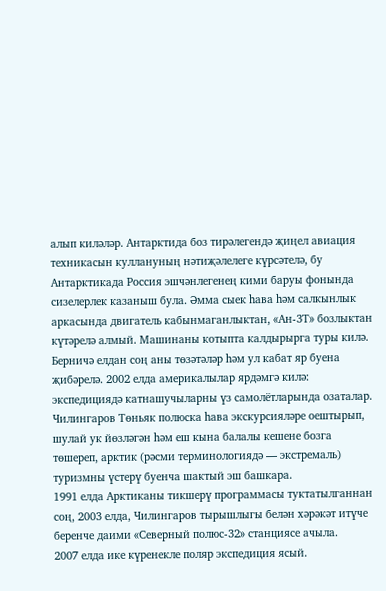алып киләләр. Антарктида боз тирәлегендә җиңел авиация техникасын куллануның нәтиҗәлелеге күрсәтелә, бу Антарктикада Россия эшчәнлегенең кими баруы фонында сизелерлек казаныш була. Әмма сыек һава һәм салкынлык аркасында двигатель кабынмаганлыктан, «Ан-3Т» бозлыктан күтәрелә алмый. Машинаны котыпта калдырырга туры килә. Берничә елдан соң аны төзәтәләр һәм ул кабат яр буена җибәрелә. 2002 елда америкалылар ярдәмгә килә: экспедициядә катнашучыларны үз самолётларында озаталар. Чилингаров Төньяк полюска һава экскурсияләре оештырып, шулай ук йөзләгән һәм еш кына балалы кешене бозга төшереп, арктик (рәсми терминологиядә — экстремаль) туризмны үстерү буенча шактый эш башкара.
1991 елда Арктиканы тикшерү программасы туктатылганнан соң, 2003 елда, Чилингаров тырышлыгы белән хәрәкәт итүче беренче даими «Северный полюс-32» станциясе ачыла.
2007 елда ике күренекле поляр экспедиция ясый.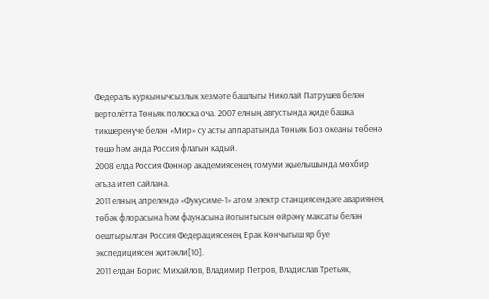Федераль куркынычсызлык хезмәте башлыгы Николай Патрушев белән вертолётта Төньяк полюска оча. 2007 елның августында җиде башка тикшеренүче белән «Мир» су асты аппаратында Төньяк Боз океаны төбенә төшә һәм анда Россия флагын кадый.
2008 елда Россия Фәннәр академиясенең гомуми җыелышында мөхбир әгъза итеп сайлана.
2011 елның апрелендә «Фукусиме-1» атом электр станциясендәге авариянең төбәк флорасына һәм фаунасына йогынтысын өйрәнү максаты белән оештырылган Россия Федерациясенең Ерак Көнчыгыш яр буе экспедициясен җитәкли[10].
2011 елдан Борис Михайлов, Владимир Петров, Владислав Третьяк,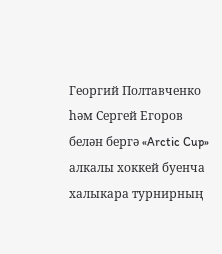Георгий Полтавченко һәм Сергей Егоров белән бергә «Arctic Cup» алкалы хоккей буенча халыкара турнирның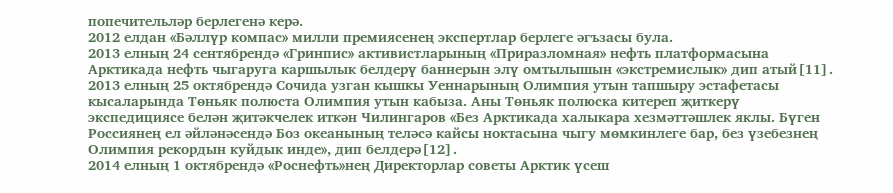попечительләр берлегенә керә.
2012 елдан «Бәллүр компас» милли премиясенең экспертлар берлеге әгъзасы була.
2013 елның 24 сентябрендә «Гринпис» активистларының «Приразломная» нефть платформасына Арктикада нефть чыгаруга каршылык белдерү баннерын элү омтылышын «экстремислык» дип атый[11].
2013 елның 25 октябрендә Сочида узган кышкы Уеннарының Олимпия утын тапшыру эстафетасы кысаларында Төньяк полюста Олимпия утын кабыза. Аны Төньяк полюска китереп җиткерү экспедициясе белән җитәкчелек иткән Чилингаров «Без Арктикада халыкара хезмәттәшлек яклы. Бүген Россиянең ел әйләнәсендә Боз океанының теләсә кайсы ноктасына чыгу мөмкинлеге бар, без үзебезнең Олимпия рекордын куйдык инде», дип белдерә[12].
2014 елның 1 октябрендә «Роснефть»нең Директорлар советы Арктик үсеш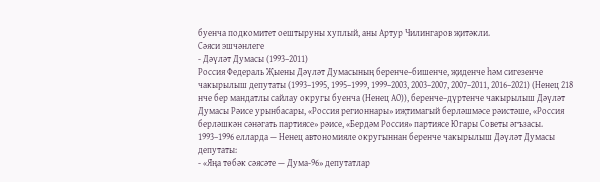буенча подкомитет оештыруны хуплый, аны Артур Чилингаров җитәкли.
Сәяси эшчәнлеге
- Дәүләт Думасы (1993–2011)
Россия Федераль Җыены Дәүләт Думасының беренче–бишенче, җиденче һәм сигезенче чакырылыш депутаты (1993–1995, 1995–1999, 1999–2003, 2003–2007, 2007–2011, 2016–2021) (Ненец 218 нче бер мандатлы сайлау округы буенча (Ненец АО)), беренче–дүртенче чакырылыш Дәүләт Думасы Рәисе урынбасары, «Россия регионнары» иҗтимагый берләшмәсе рәистәше, «Россия берләшкән сәнәгать партиясе» рәисе, «Бердәм Россия» партиясе Югары Советы әгъзасы.
1993–1996 елларда — Ненец автономияле округыннан беренче чакырылыш Дәүләт Думасы депутаты:
- «Яңа төбәк сәясәте — Дума-96» депутатлар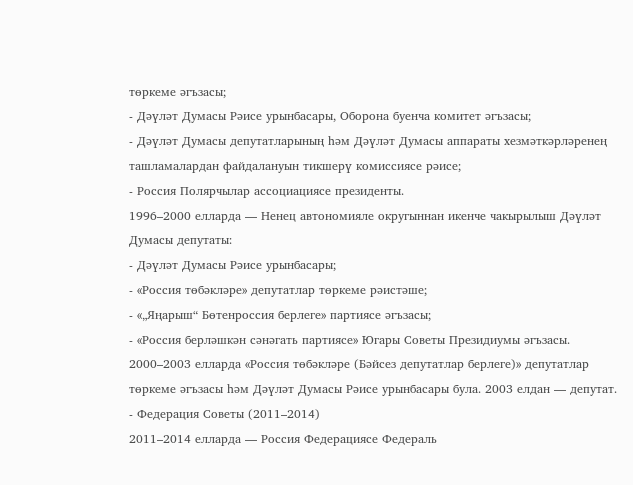төркеме әгъзасы;
- Дәүләт Думасы Рәисе урынбасары, Оборона буенча комитет әгъзасы;
- Дәүләт Думасы депутатларының һәм Дәүләт Думасы аппараты хезмәткәрләренең ташламалардан файдалануын тикшерү комиссиясе рәисе;
- Россия Полярчылар ассоциациясе президенты.
1996–2000 елларда — Ненец автономияле округыннан икенче чакырылыш Дәүләт Думасы депутаты:
- Дәүләт Думасы Рәисе урынбасары;
- «Россия төбәкләре» депутатлар төркеме рәистәше;
- «„Яңарыш“ Бөтенроссия берлеге» партиясе әгъзасы;
- «Россия берләшкән сәнәгать партиясе» Югары Советы Президиумы әгъзасы.
2000–2003 елларда «Россия төбәкләре (Бәйсез депутатлар берлеге)» депутатлар төркеме әгъзасы һәм Дәүләт Думасы Рәисе урынбасары була. 2003 елдан — депутат.
- Федерация Советы (2011–2014)
2011–2014 елларда — Россия Федерациясе Федераль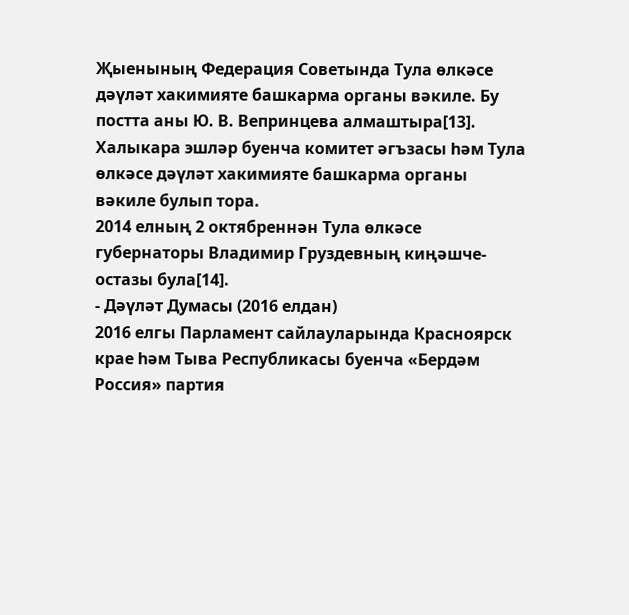Җыенының Федерация Советында Тула өлкәсе дәүләт хакимияте башкарма органы вәкиле. Бу постта аны Ю. В. Вепринцева алмаштыра[13].
Халыкара эшләр буенча комитет әгъзасы һәм Тула өлкәсе дәүләт хакимияте башкарма органы вәкиле булып тора.
2014 елның 2 октябреннән Тула өлкәсе губернаторы Владимир Груздевның киңәшче-остазы була[14].
- Дәүләт Думасы (2016 елдан)
2016 елгы Парламент сайлауларында Красноярск крае һәм Тыва Республикасы буенча «Бердәм Россия» партия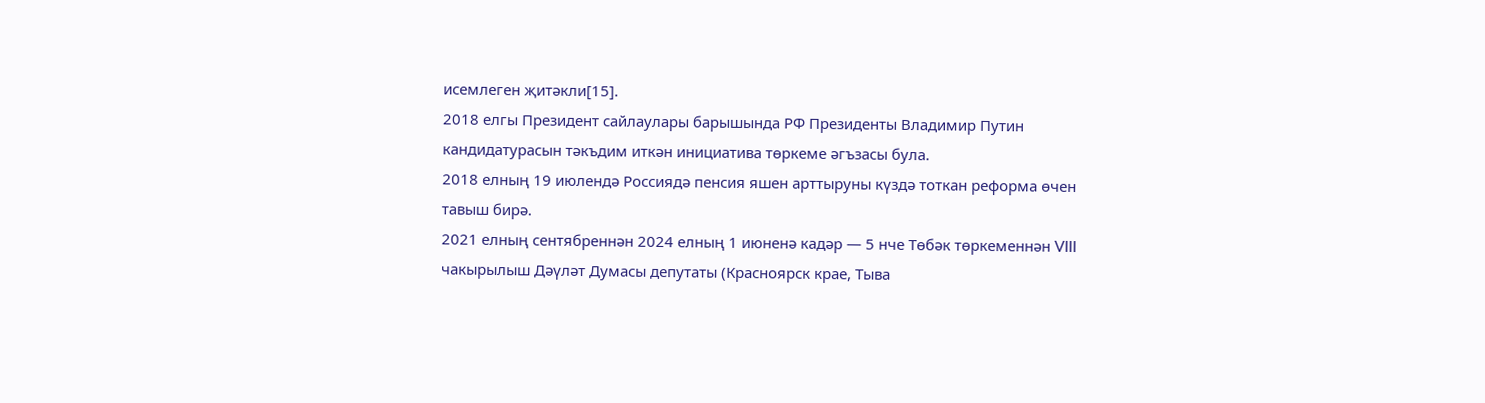исемлеген җитәкли[15].
2018 елгы Президент сайлаулары барышында РФ Президенты Владимир Путин кандидатурасын тәкъдим иткән инициатива төркеме әгъзасы була.
2018 елның 19 июлендә Россиядә пенсия яшен арттыруны күздә тоткан реформа өчен тавыш бирә.
2021 елның сентябреннән 2024 елның 1 июненә кадәр — 5 нче Төбәк төркеменнән VIII чакырылыш Дәүләт Думасы депутаты (Красноярск крае, Тыва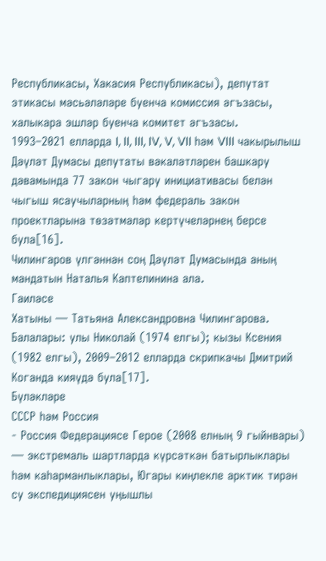Республикасы, Хакасия Республикасы), депутат этикасы мәсьәләләре буенча комиссия әгъзасы, халыкара эшләр буенча комитет әгъзасы.
1993–2021 елларда I, II, III, IV, V, VII һәм VIII чакырылыш Дәүләт Думасы депутаты вәкаләтләрен башкару дәвамында 77 закон чыгару инициативасы белән чыгыш ясаучыларның һәм федераль закон проектларына төзәтмәләр кертүчеләрнең берсе була[16].
Чилингаров үлгәннән соң Дәүләт Думасында аның мандатын Наталья Каптелинина ала.
Гаиләсе
Хатыны — Татьяна Александровна Чилингарова. Балалары: улы Николай (1974 елгы); кызы Ксения (1982 елгы), 2009–2012 елларда скрипкачы Дмитрий Коганда кияүдә була[17].
Бүләкләре
СССР һәм Россия
- Россия Федерациясе Герое (2008 елның 9 гыйнвары) — экстремаль шартларда күрсәткән батырлыклары һәм каһарманлыклары, Югары киңлекле арктик тирән су экспедициясен уңышлы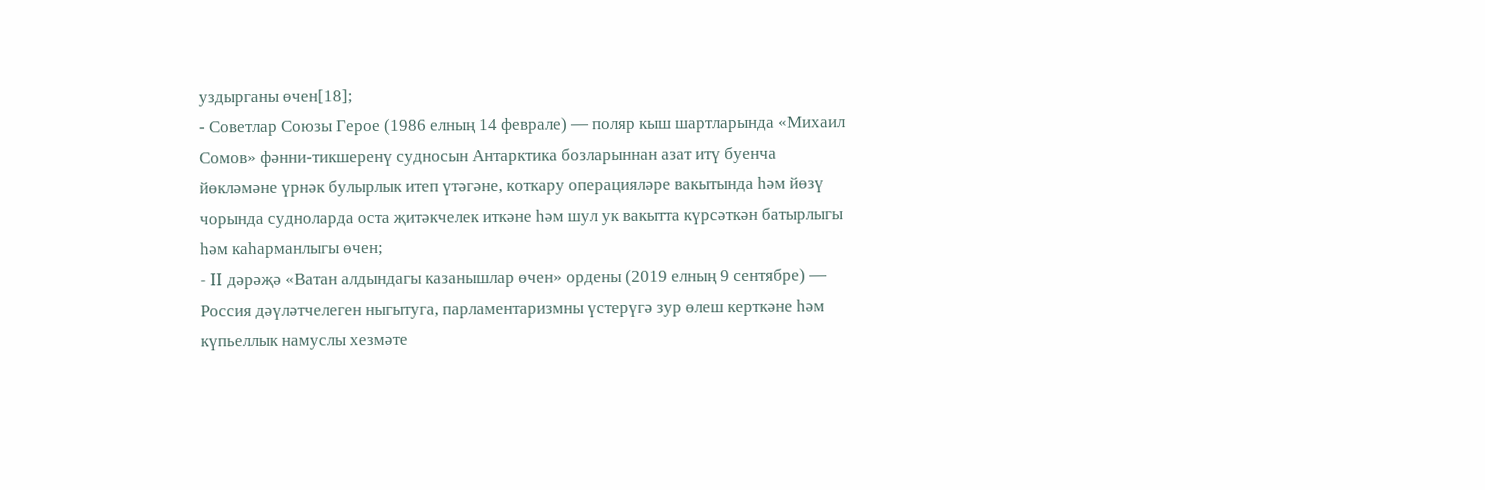уздырганы өчен[18];
- Советлар Союзы Герое (1986 елның 14 феврале) — поляр кыш шартларында «Михаил Сомов» фәнни-тикшеренү судносын Антарктика бозларыннан азат итү буенча йөкләмәне үрнәк булырлык итеп үтәгәне, коткару операцияләре вакытында һәм йөзү чорында судноларда оста җитәкчелек иткәне һәм шул ук вакытта күрсәткән батырлыгы һәм каһарманлыгы өчен;
- II дәрәҗә «Ватан алдындагы казанышлар өчен» ордены (2019 елның 9 сентябре) — Россия дәүләтчелеген ныгытуга, парламентаризмны үстерүгә зур өлеш керткәне һәм күпьеллык намуслы хезмәте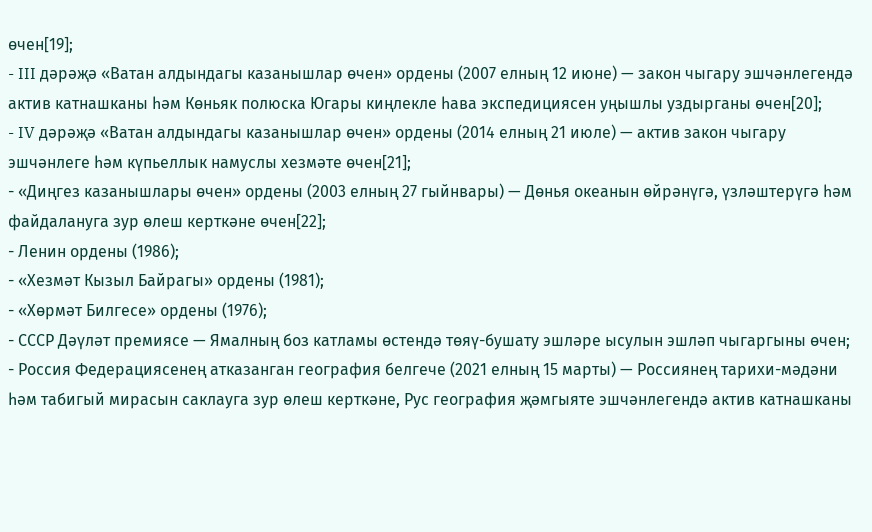өчен[19];
- III дәрәҗә «Ватан алдындагы казанышлар өчен» ордены (2007 елның 12 июне) — закон чыгару эшчәнлегендә актив катнашканы һәм Көньяк полюска Югары киңлекле һава экспедициясен уңышлы уздырганы өчен[20];
- IV дәрәҗә «Ватан алдындагы казанышлар өчен» ордены (2014 елның 21 июле) — актив закон чыгару эшчәнлеге һәм күпьеллык намуслы хезмәте өчен[21];
- «Диңгез казанышлары өчен» ордены (2003 елның 27 гыйнвары) — Дөнья океанын өйрәнүгә, үзләштерүгә һәм файдалануга зур өлеш керткәне өчен[22];
- Ленин ордены (1986);
- «Хезмәт Кызыл Байрагы» ордены (1981);
- «Хөрмәт Билгесе» ордены (1976);
- СССР Дәүләт премиясе — Ямалның боз катламы өстендә төяү-бушату эшләре ысулын эшләп чыгаргыны өчен;
- Россия Федерациясенең атказанган география белгече (2021 елның 15 марты) — Россиянең тарихи-мәдәни һәм табигый мирасын саклауга зур өлеш керткәне, Рус география җәмгыяте эшчәнлегендә актив катнашканы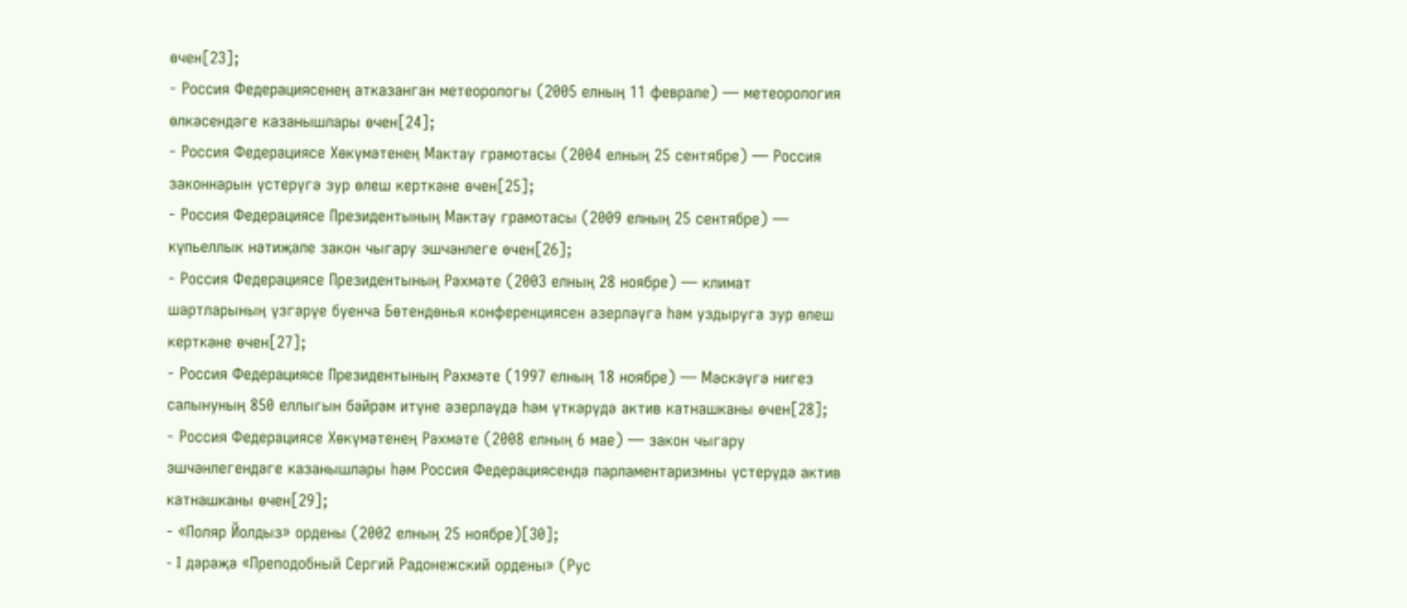өчен[23];
- Россия Федерациясенең атказанган метеорологы (2005 елның 11 феврале) — метеорология өлкәсендәге казанышлары өчен[24];
- Россия Федерациясе Хөкүмәтенең Мактау грамотасы (2004 елның 25 сентябре) — Россия законнарын үстерүгә зур өлеш керткәне өчен[25];
- Россия Федерациясе Президентының Мактау грамотасы (2009 елның 25 сентябре) — күпьеллык нәтиҗәле закон чыгару эшчәнлеге өчен[26];
- Россия Федерациясе Президентының Рәхмәте (2003 елның 28 ноябре) — климат шартларының үзгәрүе буенча Бөтендөнья конференциясен әзерләүгә һәм уздыруга зур өлеш керткәне өчен[27];
- Россия Федерациясе Президентының Рәхмәте (1997 елның 18 ноябре) — Мәскәүгә нигез салынуның 850 еллыгын бәйрәм итүне әзерләүдә һәм үткәрүдә актив катнашканы өчен[28];
- Россия Федерациясе Хөкүмәтенең Рәхмәте (2008 елның 6 мае) — закон чыгару эшчәнлегендәге казанышлары һәм Россия Федерациясендә парламентаризмны үстерүдә актив катнашканы өчен[29];
- «Поляр Йолдыз» ордены (2002 елның 25 ноябре)[30];
- I дәрәҗә «Преподобный Сергий Радонежский ордены» (Рус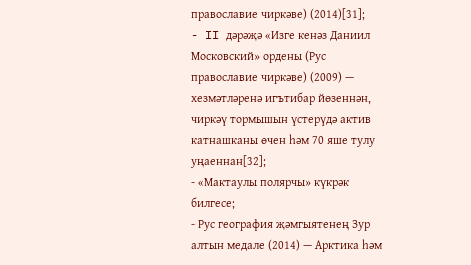православие чиркәве) (2014)[31];
- II дәрәҗә «Изге кенәз Даниил Московский» ордены (Рус православие чиркәве) (2009) — хезмәтләренә игътибар йөзеннән, чиркәү тормышын үстерүдә актив катнашканы өчен һәм 70 яше тулу уңаеннан[32];
- «Мактаулы полярчы» күкрәк билгесе;
- Рус география җәмгыятенең Зур алтын медале (2014) — Арктика һәм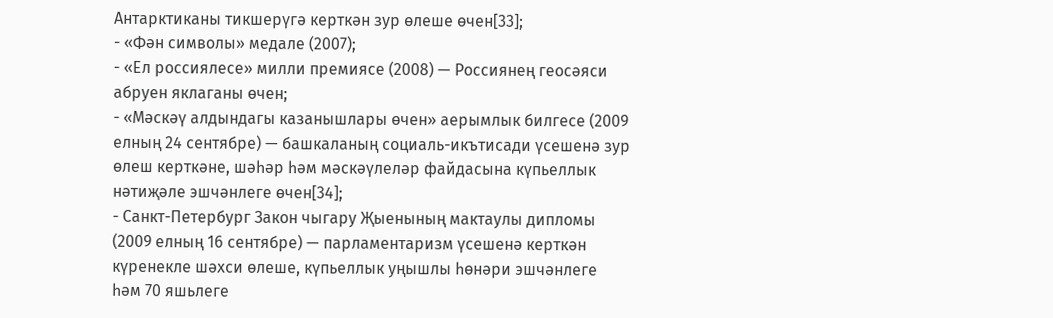Антарктиканы тикшерүгә керткән зур өлеше өчен[33];
- «Фән символы» медале (2007);
- «Ел россиялесе» милли премиясе (2008) — Россиянең геосәяси абруен яклаганы өчен;
- «Мәскәү алдындагы казанышлары өчен» аерымлык билгесе (2009 елның 24 сентябре) — башкаланың социаль-икътисади үсешенә зур өлеш керткәне, шәһәр һәм мәскәүлеләр файдасына күпьеллык нәтиҗәле эшчәнлеге өчен[34];
- Санкт-Петербург Закон чыгару Җыенының мактаулы дипломы (2009 елның 16 сентябре) — парламентаризм үсешенә керткән күренекле шәхси өлеше, күпьеллык уңышлы һөнәри эшчәнлеге һәм 70 яшьлеге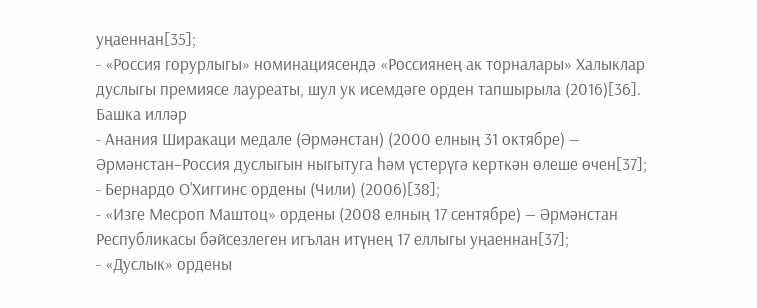уңаеннан[35];
- «Россия горурлыгы» номинациясендә «Россиянең ак торналары» Халыклар дуслыгы премиясе лауреаты, шул ук исемдәге орден тапшырыла (2016)[36].
Башка илләр
- Анания Ширакаци медале (Әрмәнстан) (2000 елның 31 октябре) — Әрмәнстан–Россия дуслыгын ныгытуга һәм үстерүгә керткән өлеше өчен[37];
- Бернардо О’Хиггинс ордены (Чили) (2006)[38];
- «Изге Месроп Маштоц» ордены (2008 елның 17 сентябре) — Әрмәнстан Республикасы бәйсезлеген игълан итүнең 17 еллыгы уңаеннан[37];
- «Дуслык» ордены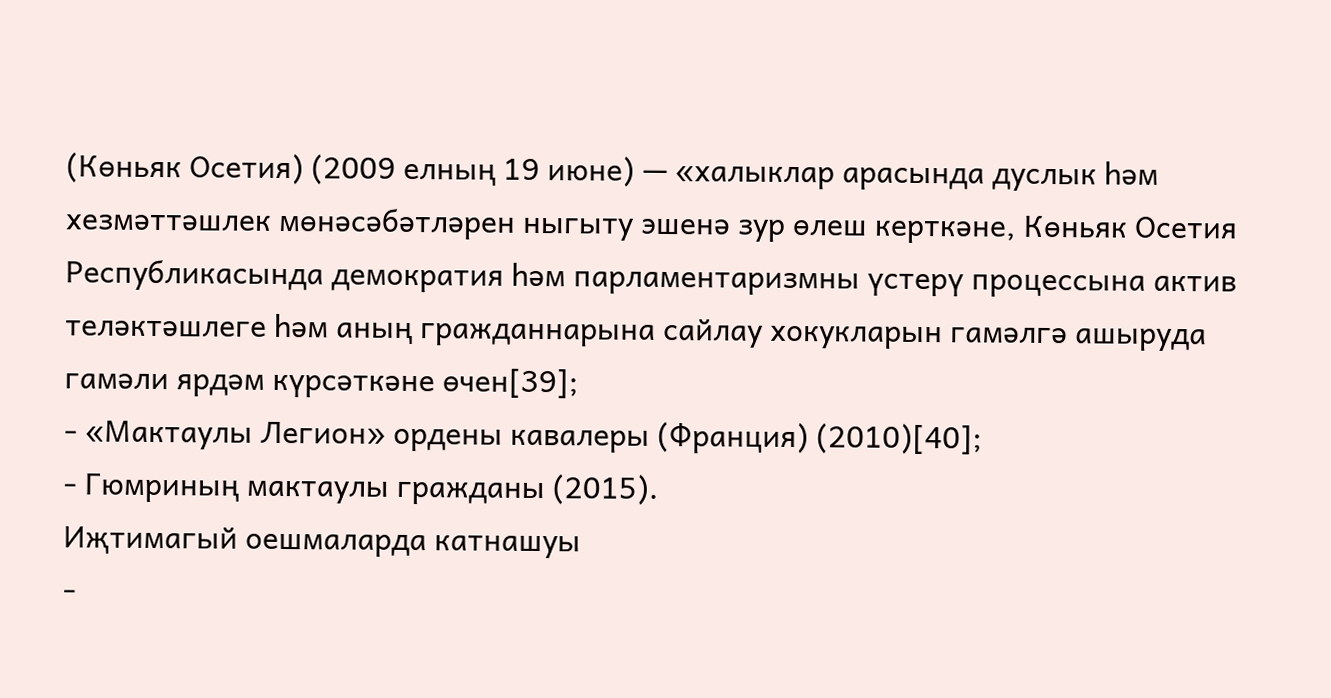(Көньяк Осетия) (2009 елның 19 июне) — «халыклар арасында дуслык һәм хезмәттәшлек мөнәсәбәтләрен ныгыту эшенә зур өлеш керткәне, Көньяк Осетия Республикасында демократия һәм парламентаризмны үстерү процессына актив теләктәшлеге һәм аның гражданнарына сайлау хокукларын гамәлгә ашыруда гамәли ярдәм күрсәткәне өчен[39];
- «Мактаулы Легион» ордены кавалеры (Франция) (2010)[40];
- Гюмриның мактаулы гражданы (2015).
Иҗтимагый оешмаларда катнашуы
-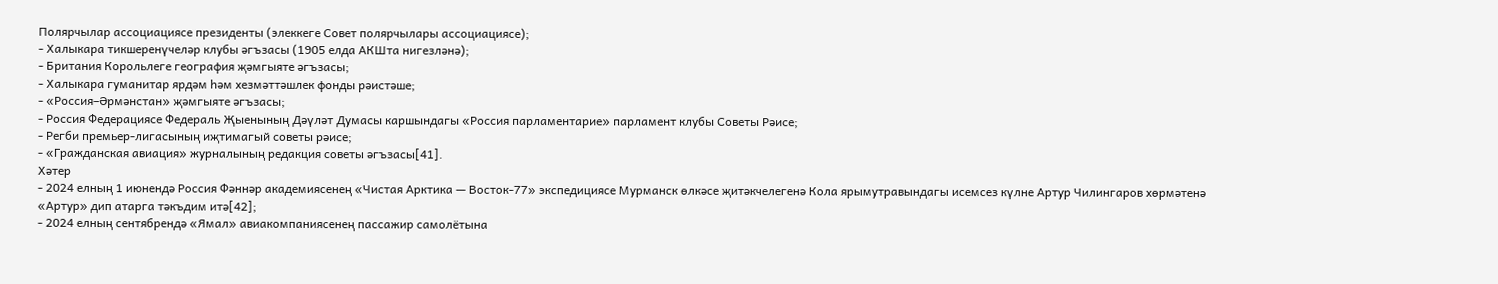Полярчылар ассоциациясе президенты (элеккеге Совет полярчылары ассоциациясе);
- Халыкара тикшеренүчеләр клубы әгъзасы (1905 елда АКШта нигезләнә);
- Британия Корольлеге география җәмгыяте әгъзасы;
- Халыкара гуманитар ярдәм һәм хезмәттәшлек фонды рәистәше;
- «Россия–Әрмәнстан» җәмгыяте әгъзасы;
- Россия Федерациясе Федераль Җыенының Дәүләт Думасы каршындагы «Россия парламентарие» парламент клубы Советы Рәисе;
- Регби премьер-лигасының иҗтимагый советы рәисе;
- «Гражданская авиация» журналының редакция советы әгъзасы[41].
Хәтер
- 2024 елның 1 июнендә Россия Фәннәр академиясенең «Чистая Арктика — Восток-77» экспедициясе Мурманск өлкәсе җитәкчелегенә Кола ярымутравындагы исемсез күлне Артур Чилингаров хөрмәтенә «Артур» дип атарга тәкъдим итә[42];
- 2024 елның сентябрендә «Ямал» авиакомпаниясенең пассажир самолётына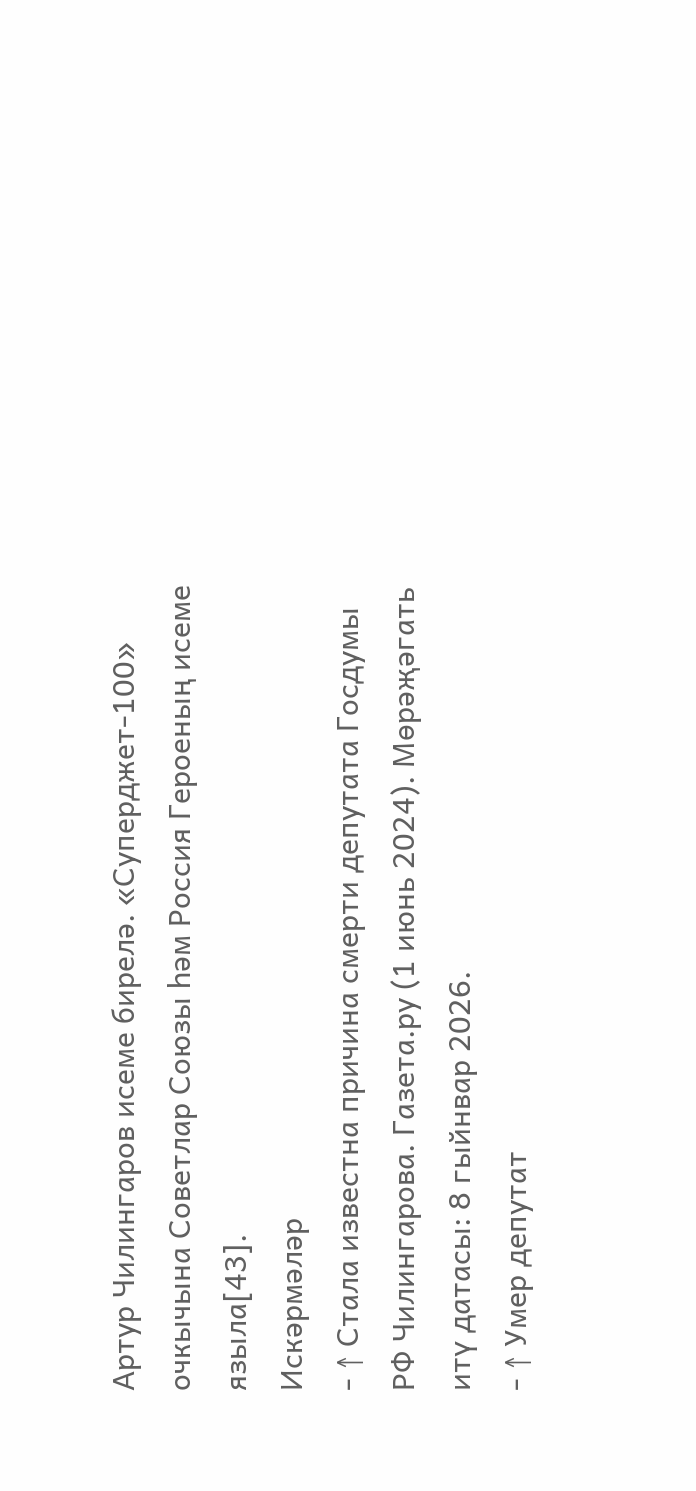Артур Чилингаров исеме бирелә. «Суперджет-100» очкычына Советлар Союзы һәм Россия Героеның исеме языла[43].
Искәрмәләр
- ↑ Стала известна причина смерти депутата Госдумы РФ Чилингарова. Газета.ру (1 июнь 2024). Мөрәҗәгать итү датасы: 8 гыйнвар 2026.
- ↑ Умер депутат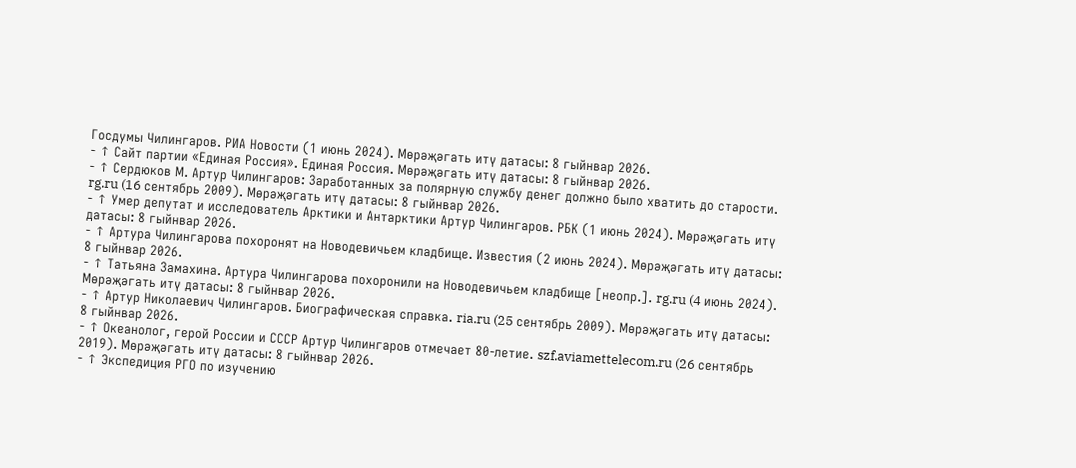Госдумы Чилингаров. РИА Новости (1 июнь 2024). Мөрәҗәгать итү датасы: 8 гыйнвар 2026.
- ↑ Сайт партии «Единая Россия». Единая Россия. Мөрәҗәгать итү датасы: 8 гыйнвар 2026.
- ↑ Сердюков М. Артур Чилингаров: Заработанных за полярную службу денег должно было хватить до старости. rg.ru (16 сентябрь 2009). Мөрәҗәгать итү датасы: 8 гыйнвар 2026.
- ↑ Умер депутат и исследователь Арктики и Антарктики Артур Чилингаров. РБК (1 июнь 2024). Мөрәҗәгать итү датасы: 8 гыйнвар 2026.
- ↑ Артура Чилингарова похоронят на Новодевичьем кладбище. Известия (2 июнь 2024). Мөрәҗәгать итү датасы: 8 гыйнвар 2026.
- ↑ Татьяна Замахина. Артура Чилингарова похоронили на Новодевичьем кладбище [неопр.]. rg.ru (4 июнь 2024). Мөрәҗәгать итү датасы: 8 гыйнвар 2026.
- ↑ Артур Николаевич Чилингаров. Биографическая справка. ria.ru (25 сентябрь 2009). Мөрәҗәгать итү датасы: 8 гыйнвар 2026.
- ↑ Океанолог, герой России и СССР Артур Чилингаров отмечает 80-летие. szf.aviamettelecom.ru (26 сентябрь 2019). Мөрәҗәгать итү датасы: 8 гыйнвар 2026.
- ↑ Экспедиция РГО по изучению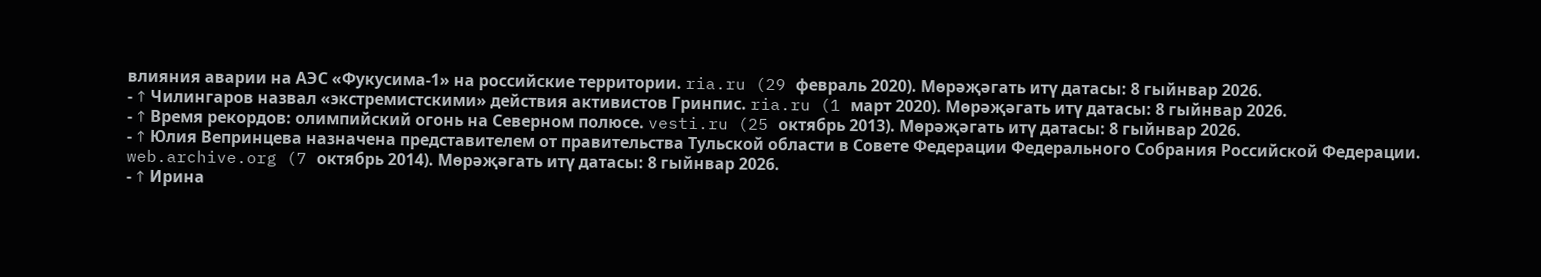влияния аварии на АЭС «Фукусима-1» на российские территории. ria.ru (29 февраль 2020). Мөрәҗәгать итү датасы: 8 гыйнвар 2026.
- ↑ Чилингаров назвал «экстремистскими» действия активистов Гринпис. ria.ru (1 март 2020). Мөрәҗәгать итү датасы: 8 гыйнвар 2026.
- ↑ Время рекордов: олимпийский огонь на Северном полюсе. vesti.ru (25 октябрь 2013). Мөрәҗәгать итү датасы: 8 гыйнвар 2026.
- ↑ Юлия Вепринцева назначена представителем от правительства Тульской области в Совете Федерации Федерального Собрания Российской Федерации. web.archive.org (7 октябрь 2014). Мөрәҗәгать итү датасы: 8 гыйнвар 2026.
- ↑ Ирина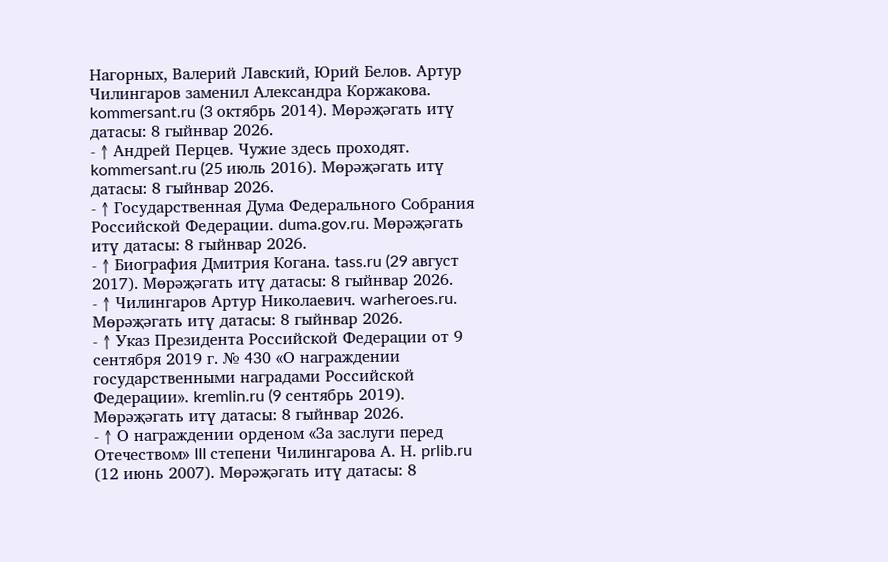Нагорных, Валерий Лавский, Юрий Белов. Артур Чилингаров заменил Александра Коржакова. kommersant.ru (3 октябрь 2014). Мөрәҗәгать итү датасы: 8 гыйнвар 2026.
- ↑ Андрей Перцев. Чужие здесь проходят. kommersant.ru (25 июль 2016). Мөрәҗәгать итү датасы: 8 гыйнвар 2026.
- ↑ Государственная Дума Федерального Собрания Российской Федерации. duma.gov.ru. Мөрәҗәгать итү датасы: 8 гыйнвар 2026.
- ↑ Биография Дмитрия Когана. tass.ru (29 август 2017). Мөрәҗәгать итү датасы: 8 гыйнвар 2026.
- ↑ Чилингаров Артур Николаевич. warheroes.ru. Мөрәҗәгать итү датасы: 8 гыйнвар 2026.
- ↑ Указ Президента Российской Федерации от 9 сентября 2019 г. № 430 «О награждении государственными наградами Российской Федерации». kremlin.ru (9 сентябрь 2019). Мөрәҗәгать итү датасы: 8 гыйнвар 2026.
- ↑ О награждении орденом «За заслуги перед Отечеством» III степени Чилингарова А. Н. prlib.ru (12 июнь 2007). Мөрәҗәгать итү датасы: 8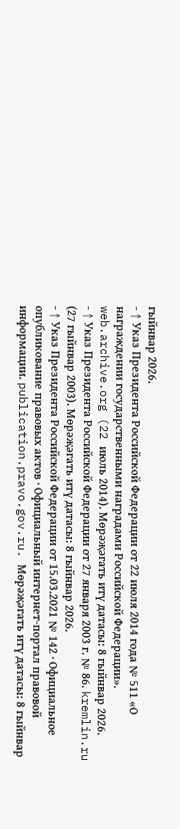гыйнвар 2026.
- ↑ Указ Президента Российской Федерации от 22 июля 2014 года № 511 «О награждении государственными наградами Российской Федерации». web.archive.org (22 июль 2014). Мөрәҗәгать итү датасы: 8 гыйнвар 2026.
- ↑ Указ Президента Российской Федерации от 27 января 2003 г. № 86. kremlin.ru (27 гыйнвар 2003). Мөрәҗәгать итү датасы: 8 гыйнвар 2026.
- ↑ Указ Президента Российской Федерации от 15.03.2021 № 142 ∙ Официальное опубликование правовых актов ∙ Официальный интернет-портал правовой информации. publication.pravo.gov.ru. Мөрәҗәгать итү датасы: 8 гыйнвар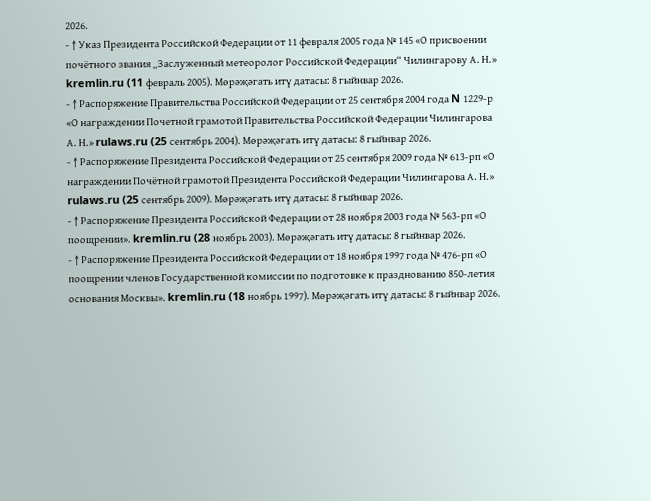2026.
- ↑ Указ Президента Российской Федерации от 11 февраля 2005 года № 145 «О присвоении почётного звания „Заслуженный метеоролог Российской Федерации“ Чилингарову А. Н.» kremlin.ru (11 февраль 2005). Мөрәҗәгать итү датасы: 8 гыйнвар 2026.
- ↑ Распоряжение Правительства Российской Федерации от 25 сентября 2004 года N 1229-р «О награждении Почетной грамотой Правительства Российской Федерации Чилингарова А. Н.» rulaws.ru (25 сентябрь 2004). Мөрәҗәгать итү датасы: 8 гыйнвар 2026.
- ↑ Распоряжение Президента Российской Федерации от 25 сентября 2009 года № 613-рп «О награждении Почётной грамотой Президента Российской Федерации Чилингарова А. Н.» rulaws.ru (25 сентябрь 2009). Мөрәҗәгать итү датасы: 8 гыйнвар 2026.
- ↑ Распоряжение Президента Российской Федерации от 28 ноября 2003 года № 563-рп «О поощрении». kremlin.ru (28 ноябрь 2003). Мөрәҗәгать итү датасы: 8 гыйнвар 2026.
- ↑ Распоряжение Президента Российской Федерации от 18 ноября 1997 года № 476-рп «О поощрении членов Государственной комиссии по подготовке к празднованию 850-летия основания Москвы». kremlin.ru (18 ноябрь 1997). Мөрәҗәгать итү датасы: 8 гыйнвар 2026.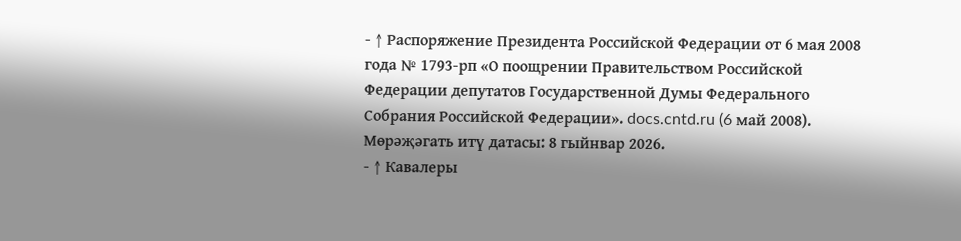- ↑ Распоряжение Президента Российской Федерации от 6 мая 2008 года № 1793-рп «О поощрении Правительством Российской Федерации депутатов Государственной Думы Федерального Собрания Российской Федерации». docs.cntd.ru (6 май 2008). Мөрәҗәгать итү датасы: 8 гыйнвар 2026.
- ↑ Кавалеры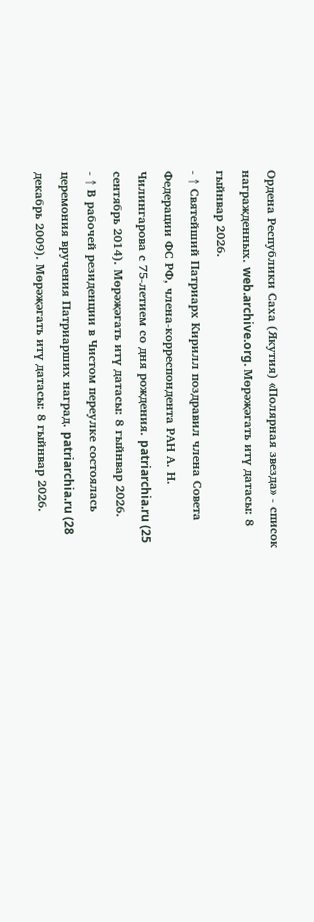Ордена Республики Саха (Якутия) «Полярная звезда» - список награжденных. web.archive.org. Мөрәҗәгать итү датасы: 8 гыйнвар 2026.
- ↑ Святейший Патриарх Кирилл поздравил члена Совета Федерации ФС РФ, члена-корреспондента РАН А. Н. Чилингарова с 75-летием со дня рождения. patriarchia.ru (25 сентябрь 2014). Мөрәҗәгать итү датасы: 8 гыйнвар 2026.
- ↑ В рабочей резиденции в Чистом переулке состоялась церемония вручения Патриарших наград. patriarchia.ru (28 декабрь 2009). Мөрәҗәгать итү датасы: 8 гыйнвар 2026.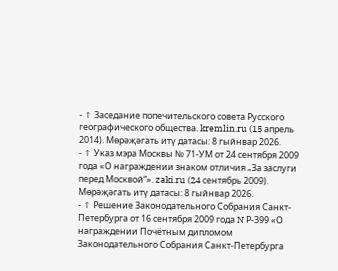- ↑ Заседание попечительского совета Русского географического общества. kremlin.ru (15 апрель 2014). Мөрәҗәгать итү датасы: 8 гыйнвар 2026.
- ↑ Указ мэра Москвы № 71-УМ от 24 сентября 2009 года «О награждении знаком отличия „За заслуги перед Москвой“». zaki.ru (24 сентябрь 2009). Мөрәҗәгать итү датасы: 8 гыйнвар 2026.
- ↑ Решение Законодательного Собрания Санкт-Петербурга от 16 сентября 2009 года N Р-399 «О награждении Почётным дипломом Законодательного Собрания Санкт-Петербурга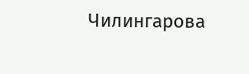Чилингарова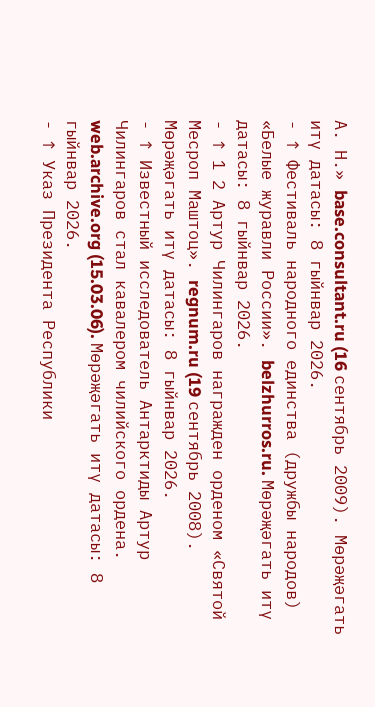А. Н.» base.consultant.ru (16 сентябрь 2009). Мөрәҗәгать итү датасы: 8 гыйнвар 2026.
- ↑ Фестиваль народного единства (дружбы народов) «Белые журавли России». belzhurros.ru. Мөрәҗәгать итү датасы: 8 гыйнвар 2026.
- ↑ 1 2 Артур Чилингаров награжден орденом «Святой Месроп Маштоц». regnum.ru (19 сентябрь 2008). Мөрәҗәгать итү датасы: 8 гыйнвар 2026.
- ↑ Известный исследователь Антарктиды Артур Чилингаров стал кавалером чилийского ордена. web.archive.org (15.03.06). Мөрәҗәгать итү датасы: 8 гыйнвар 2026.
- ↑ Указ Президента Республики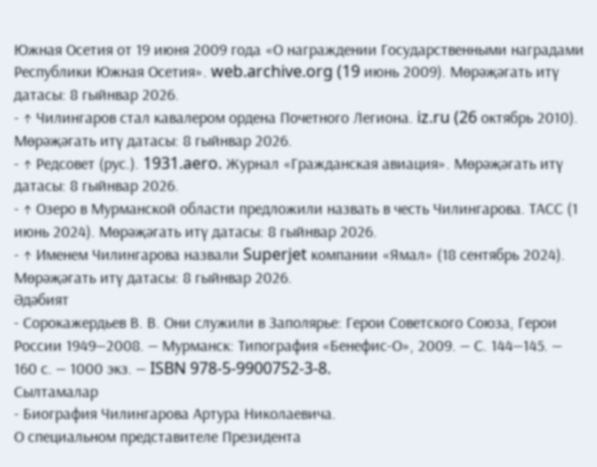Южная Осетия от 19 июня 2009 года «О награждении Государственными наградами Республики Южная Осетия». web.archive.org (19 июнь 2009). Мөрәҗәгать итү датасы: 8 гыйнвар 2026.
- ↑ Чилингаров стал кавалером ордена Почетного Легиона. iz.ru (26 октябрь 2010). Мөрәҗәгать итү датасы: 8 гыйнвар 2026.
- ↑ Редсовет (рус.). 1931.aero. Журнал «Гражданская авиация». Мөрәҗәгать итү датасы: 8 гыйнвар 2026.
- ↑ Озеро в Мурманской области предложили назвать в честь Чилингарова. ТАСС (1 июнь 2024). Мөрәҗәгать итү датасы: 8 гыйнвар 2026.
- ↑ Именем Чилингарова назвали Superjet компании «Ямал» (18 сентябрь 2024). Мөрәҗәгать итү датасы: 8 гыйнвар 2026.
Әдәбият
- Сорокажердьев В. В. Они служили в Заполярье: Герои Советского Союза, Герои России 1949—2008. — Мурманск: Типография «Бенефис-О», 2009. — С. 144—145. — 160 с. — 1000 экз. — ISBN 978-5-9900752-3-8.
Сылтамалар
- Биография Чилингарова Артура Николаевича.
О специальном представителе Президента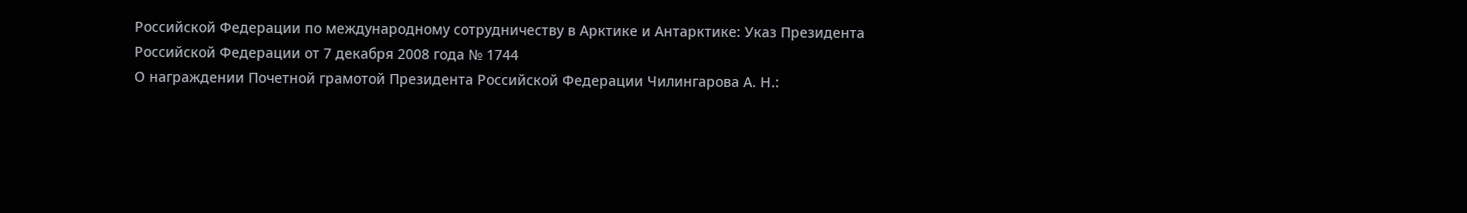Российской Федерации по международному сотрудничеству в Арктике и Антарктике: Указ Президента Российской Федерации от 7 декабря 2008 года № 1744
О награждении Почетной грамотой Президента Российской Федерации Чилингарова А. Н.: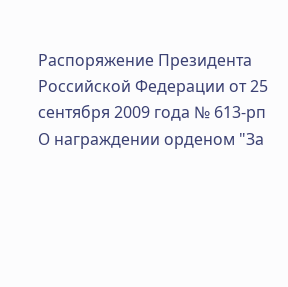Распоряжение Президента Российской Федерации от 25 сентября 2009 года № 613-рп
О награждении орденом "За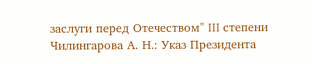заслуги перед Отечеством" III степени Чилингарова А. Н.: Указ Президента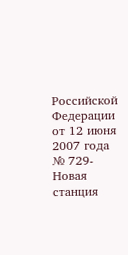Российской Федерации от 12 июня 2007 года № 729- Новая станция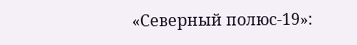«Северный полюс-19»: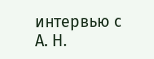интервью с А. Н.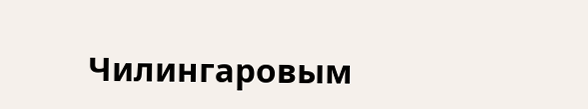Чилингаровым